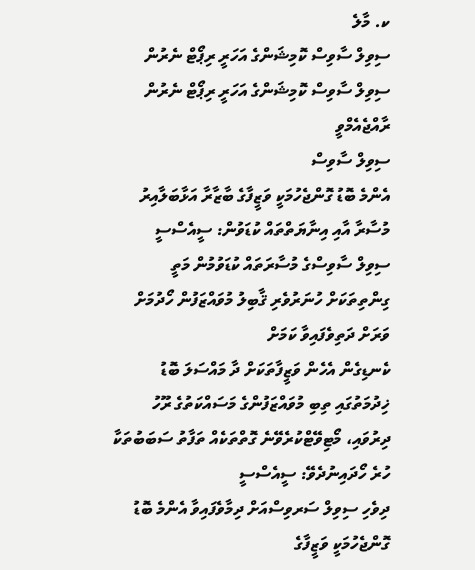ކ. މާލެ
ސިވިލް ސާވިސް ކޮމިޝަންގެ އަހަރީ ރިޕޯޓް ނެރުން
ސިވިލް ސާވިސް ކޮމިޝަންގެ އަހަރީ ރިޕޯޓް ނެރުން
ރާއްޖެއެމްވީ
ސިވިލް ސާވިސް
އެންމެ ބޮޑު ގޮންޖެހުމަކީ ވަޒީފާގެ ބާޒާރާ އަޅާބަލާއިރު މުސާރާ އާއި އިނާޔަތްތައް ކުޑަވުން: ސީއެސްސީ
ސިވިލް ސާވިސްގެ މުސާރަތައް ކުޑަވުމުން މަތީ ގިންތިތަކަށް ހުނަރުވެރި ޤާބިލު މުވައްޒަފުން ހޯދުމަށް ވަރަށް ދަތިވެފައިވާ ކަމަށް
ކެނޑިގެން އެހެން ވަޒީފާތަކަށް ދާ މައްސަލަ ބޮޑު
ޚިދުމަތުގައި ތިބި މުވައްޒަފުންގެ މަސައްކަތުގެ ރޫހު ދިރުވައި، މޯޓިވޭޓްކުރެވޭނެ ގޮތްތަކެއް ތަފާތު ސަބަބުތަކާ ހުރެ ހޯދައިނުދެވޭ: ސީއެސްސީ
ދިވެހި ސިވިލް ސަރވިސްއަށް ދިމާވެފައިވާ އެންމެ ބޮޑު ގޮންޖެހުމަކީ ވަޒީފާގެ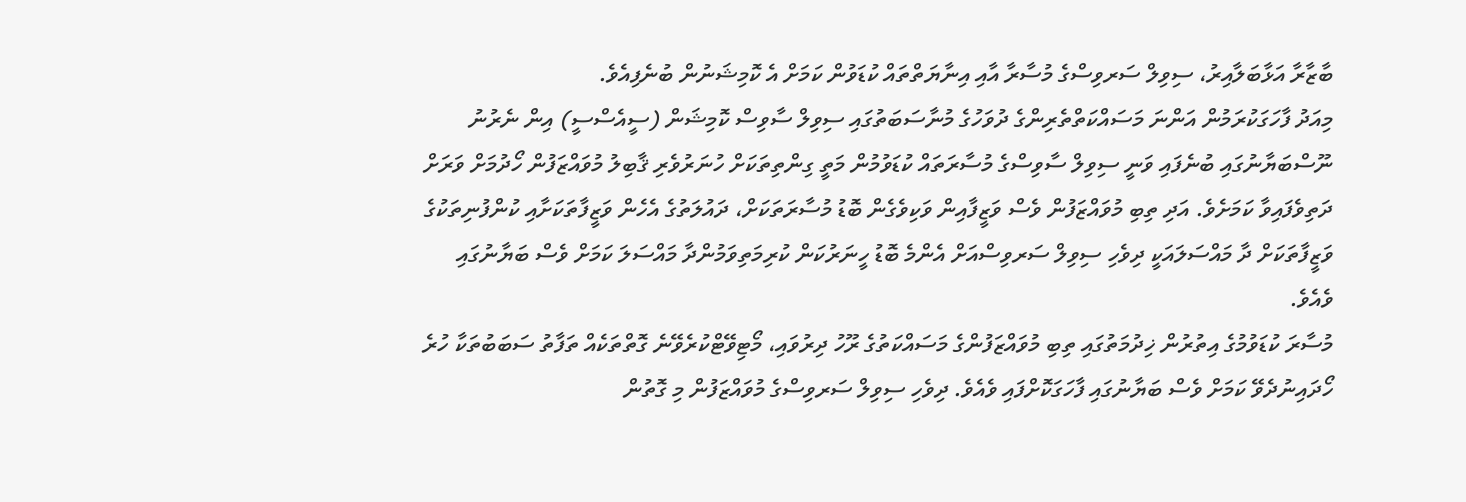ބާޒާރާ އަޅާބަލާއިރު، ސިވިލް ސަރވިސްގެ މުސާރާ އާއި އިނާޔަތްތައް ކުޑަވުން ކަމަށް އެ ކޮމިޝަނުން ބުނެފިއެވެ.
މިއަދު ފާހަގަކުރަމުން އަންނަ މަސައްކަތްތެރިންގެ ދުވަހުގެ މުނާސަބަތުގައި ސިވިލް ސާވިސް ކޮމިޝަން (ސީއެސްސީ) އިން ނެރުނު ނޫސްބަޔާނުގައި ބުނެފައި ވަނީ ސިވިލް ސާވިސްގެ މުސާރަތައް ކުޑަވުމުން މަތީ ގިންތިތަކަށް ހުނަރުވެރި ޤާބިލު މުވައްޒަފުން ހޯދުމަށް ވަރަށް ދަތިވެފައިވާ ކަމަށެވެ. އަދި ތިބި މުވައްޒަފުން ވެސް ވަޒީފާއިން ވަކިވެގެން ބޮޑު މުސާރަތަކަށް، ދައުލަތުގެ އެހެން ވަޒީފާތަކަށާއި ކުންފުނިތަކުގެ ވަޒީފާތަކަށް ދާ މައްސަލައަކީ ދިވެހި ސިވިލް ސަރވިސްއަށް އެންމެ ބޮޑު ހީނަރުކަން ކުރިމަތިވަމުންދާ މައްސަލަ ކަމަށް ވެސް ބަޔާނުގައި ވެއެވެ.
މުސާރަ ކުޑަވުމުގެ އިތުރުން ޚިދުމަތުގައި ތިބި މުވައްޒަފުންގެ މަސައްކަތުގެ ރޫހު ދިރުވައި، މޯޓިވޭޓްކުރެވޭނެ ގޮތްތަކެއް ތަފާތު ސަބަބުތަކާ ހުރެ ހޯދައިނުދެވޭ ކަމަށް ވެސް ބަޔާނުގައި ފާހަގަކޮށްފައި ވެއެވެ. ދިވެހި ސިވިލް ސަރވިސްގެ މުވައްޒަފުން މި ގޮތުން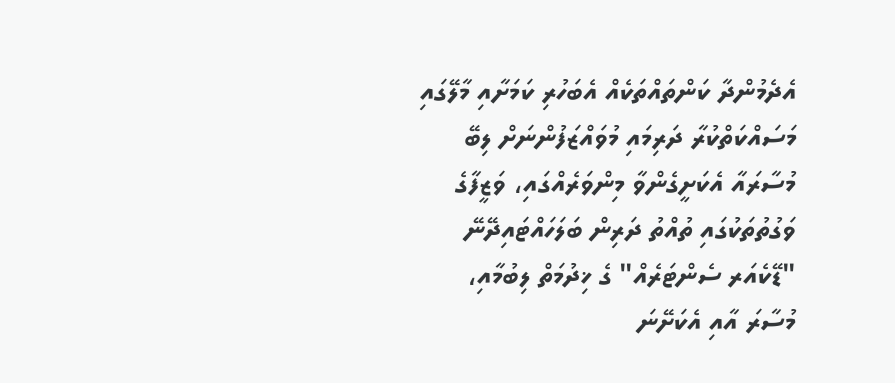އެދެމުންދާ ކަންތައްތަކެއް އެބަހުރި ކަމަށާއި މާލޭގައި މަސައްކަތްކުރާ ދަރިމައި މުވައްޒަފުންނަށް ލިބޭ މުސާރައާ އެކަށީގެންވާ މިންވަރެއްގައި، ވަޒީފާގެ ވަގުތުތަކުގައި ތުއްތު ދަރިން ބަލަހައްޓައިދޭނޭ "ޑޭކެއަރ ސެންޓަރެއް" ގެ ޚިދުމަތް ލިބުމާއި، މުސާރަ އާއި އެކަށޭނަ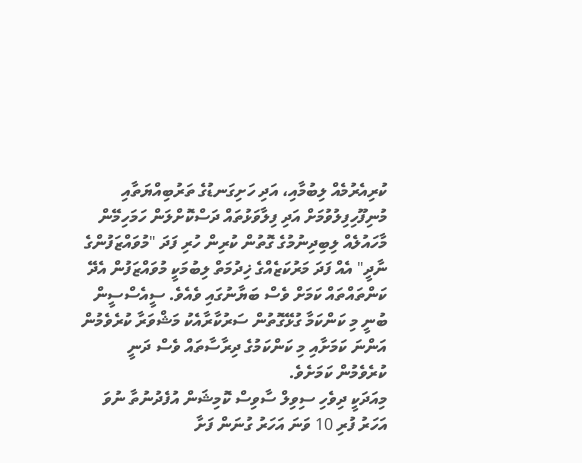ކުރިއެރުމެއް ލިބުމާއި، އަދި ހަށިގަނޑުގެ ތަރުބިއްޔަތާއި މުނިފޫހިފިލުވުމަށް އަދި ފިލާވަޅުތައް ދަސްކޮށްލަން ހަމަހިމޭން މާހައުލެއް ލިބިދިނުމުގެ ގޮތުން ކުރިން ހުރި ފަދަ "މުވައްޒަފުންގެ ނާދީ" އެއް ފަދަ މަރުކަޒެއްގެ ޚިދުމަތް ލިބުމަކީ މުވައްޒަފުން އެދޭ ކަންތައްތައް ކަމަށް ވެސް ބަޔާނުގައި ވެއެވެ. ސީއެސްސީން ބުނީ މި ކަންކަމާ ގުޅޭގޮތުން ސަރުކާރާއެކު މަޝްވަރާ ކުރެވެމުން އަންނަ ކަމަށާއި މި ކަންކަމުގެ ދިރާސާތައް ވެސް ދަނީ ކުރެވެމުން ކަމަށެވެ.
މިއަދަކީ ދިވެހި ސިވިލް ސާވިސް ކޮމިޝަން އުފެދުނުތާ ނުވަ އަހަރު ފުރި 10 ވަނަ އަހަރު ގުނަން ފަށާ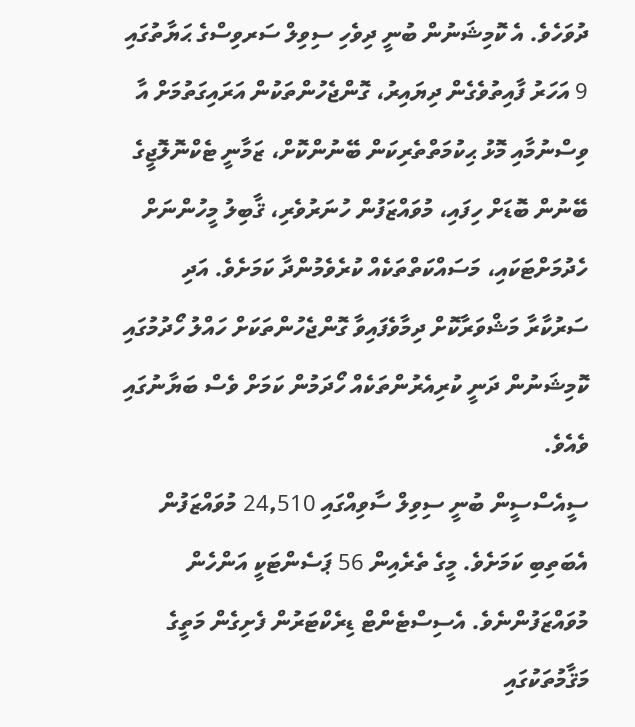ދުވަހެވެ. އެ ކޮމިޝަނުން ބުނީ ދިވެހި ސިވިލް ސަރވިސްގެ ޙަޔާތުގައި 9 އަހަރު ފާއިތުވެގެން ދިޔައިރު، ގޮންޖެހުންތަކުން އަރައިގަތުމަށް އާ ވިސްނުމާއި މޮޅު ޙިކުމަތްތެރިކަން ބޭނުންކޮށް، ޒަމާނީ ޓެކްނޮލޮޖީގެ ބޭނުން ބޮޑަށް ހިފައި، މުވައްޒަފުން ހުނަރުވެރި، ޤާބިލު މީހުންނަށް ހެދުމަށްޓަކައި، މަސައްކަތްތަކެއް ކުރެވެމުންދާ ކަމަށެވެ. އަދި ސަރުކާރާ މަޝްވަރާކޮށް ދިމާވެފައިވާ ގޮންޖެހުންތަކަށް ހައްލު ހޯދުމުގައި ކޮމިޝަނުން ދަނީ ކުރިއެރުންތަކެއް ހޯދަމުން ކަމަށް ވެސް ބަޔާނުގައި ވެއެވެ.
ސީއެސްސީން ބުނީ ސިވިލް ސާވިއްގައި 24,510 މުވައްޒަފުން އެބަތިބި ކަމަށެވެ. މީގެ ތެރެއިން 56 ޕަސެންޓަކީ އަންހެން މުވައްޒަފުންނެވެ. އެސިސްޓެންޓް ޑިރެކްޓަރުން ފެށިގެން މަތީގެ މަޤާމުތަކުގައި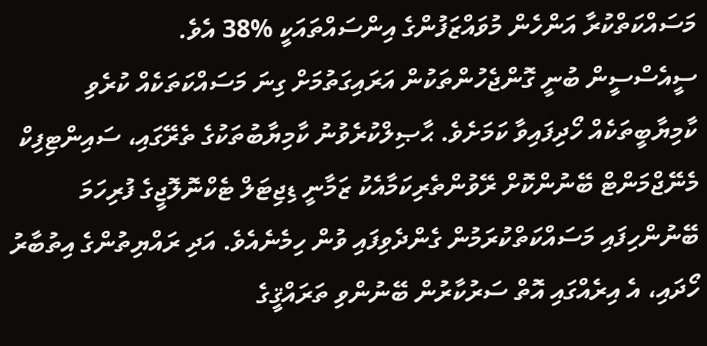މަސައްކަތްކުރާ އަންހެން މުވައްޒަފުންގެ އިންސައްތައަކީ %38 އެވެ.
ސީއެސްސީން ބުނީ ގޮންޖެހުންތަކުން އަރައިގަތުމަށް ގިނަ މަސައްކަތަކެއް ކުރެވި ކާމިޔާބީތަކެއް ހޯދިފައިވާ ކަމަށެވެ. ޙާޞިލްކުރެވުނު ކާމިޔާބުތަކުގެ ތެރޭގައި، ސައިންޓިފިކް މެނޭޖްމަންޓް ބޭނުންކޮށް ރޭވުންތެރިކަމާއެކު ޒަމާނީ ޑިޖިޓަލް ޓެކްނޮލޮޖީގެ ފުރިހަމަ ބޭނުންހިފައި މަސައްކަތްކުރަމުން ގެންދެވިފައި ވުން ހިމެނެއެވެ. އަދި ރައްޔިތުންގެ އިތުބާރު ހޯދައި، އެ އިރެއްގައި އޮތް ސަރުކާރުން ބޭނުންވި ތަރައްޤީގެ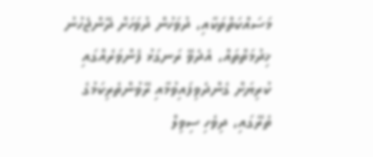މަސައްކަތްތަކާއި، ދުވަހުން ދުވަހަށް ދޭންޖެހުނު ޚިދުމަތްތައް، އެދެވޭ ރަނގަޅު ފެންވަރެއްގައި ކުރިޔަށް ގެންދެވިފައިވުމާއި ރޭވުންތެރިކަމުގެ ތެރޭގައި، ދިވެހި ސިވިލް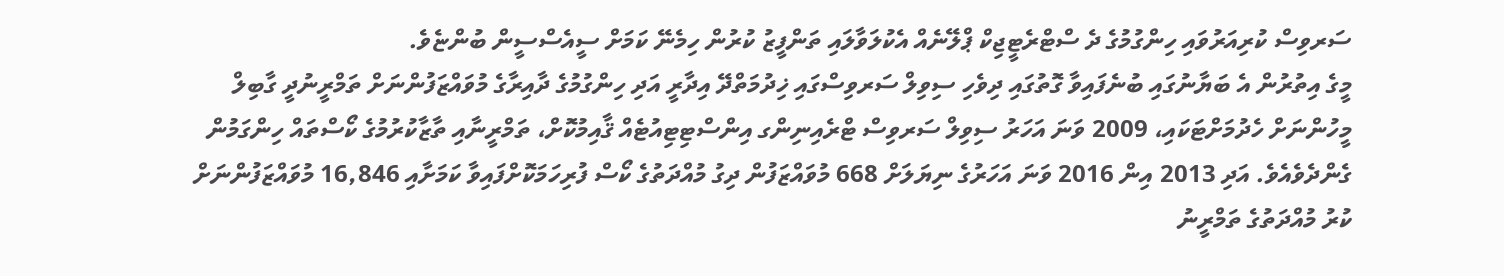ސަރވިސް ކުރިއަރުވައި ހިންގުމުގެ ދެ ސްޓްރެޓީޖިކް ޕްލޭނެއް އެކުލަވާލައި ތަންފީޒު ކުރުން ހިމެނޭ ކަމަށް ސީއެސްސީން ބުންޏެވެ.
މީގެ އިތުރުން އެ ބަޔާނުގައި ބުނެފައިވާ ގޮތުގައި ދިވެހި ސިވިލް ސަރވިސްގައި ޚިދުމަތްދޭ އިދާރީ އަދި ހިންގުމުގެ ދާއިރާގެ މުވައްޒަފުންނަށް ތަމްރީނުދީ ގާބިލް މީހުންނަށް ހެދުމަށްޓަކައި، 2009 ވަނަ އަހަރު ސިވިލް ސަރވިސް ޓްރެއިނިންގ އިންސްޓިޓިއުޓެއް ޤާއިމުކޮށް، ތަމްރީނާއި ތާޒާކުރުމުގެ ކޯސްތައް ހިންގަމުން ގެންދެވެއެވެ. އަދި 2013 އިން 2016 ވަނަ އަހަރުގެ ނިޔަލަށް 668 މުވައްޒަފުން ދިގު މުއްދަތުގެ ކޯސް ފުރިހަމަކޮށްފައިވާ ކަމަށާއި 16,846 މުވައްޒަފުންނަށް ކުރު މުއްދަތުގެ ތަމްރީނު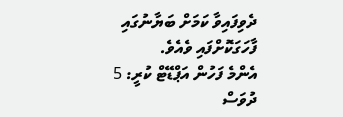ދެވިފައިވާ ކަމަށް ބަޔާނުގައި ފާހަގަކޮށްފައި ވެއެވެ.
އެންމެ ފަހުން އަޕްޑޭޓް ކުރީ: 5 ދުވަސް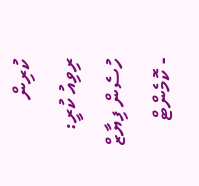ކުރިން
ރިވިއު ކުރީ: ހުސެން ފިޔާޒް
- ކޮމެންޓް